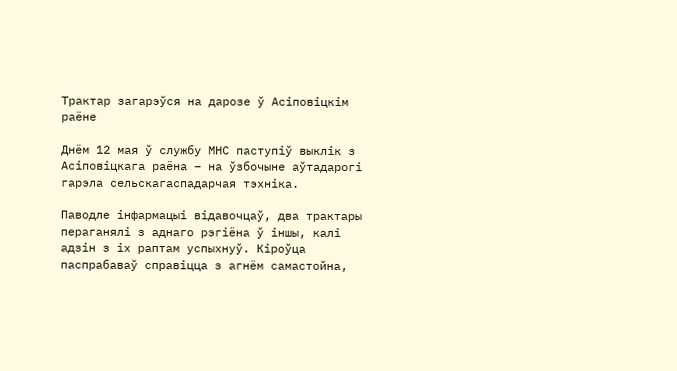Трактар загарэўся на дарозе ў Асіповіцкім раёне

Днём 12 мая ў службу МНС паступіў выклік з Асіповіцкага раёна – на ўзбочыне аўтадарогі гарэла сельскагаспадарчая тэхніка.

Паводле інфармацыі відавочцаў, два трактары пераганялі з аднаго рэгіёна ў іншы, калі адзін з іх раптам успыхнуў. Кіроўца паспрабаваў справіцца з агнём самастойна,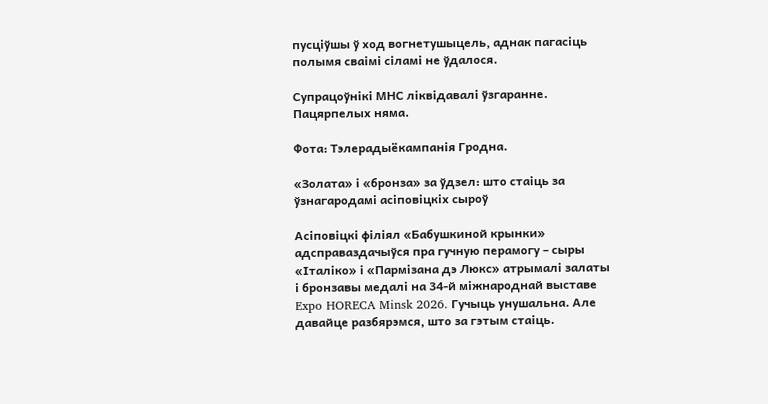пусціўшы ў ход вогнетушыцель, аднак пагасіць полымя сваімі сіламі не ўдалося.

Супрацоўнікі МНС ліквідавалі ўзгаранне. Пацярпелых няма.

Фота: Тэлерадыёкампанія Гродна.

«Золата» і «бронза» за ўдзел: што стаіць за ўзнагародамі асіповіцкіх сыроў

Асіповіцкі філіял «Бабушкиной крынки» адсправаздачыўся пра гучную перамогу – сыры «Італіко» і «Пармізана дэ Люкс» атрымалі залаты і бронзавы медалі на 34-й міжнароднай выставе Expo HORECA Minsk 2026. Гучыць унушальна. Але давайце разбярэмся, што за гэтым стаіць.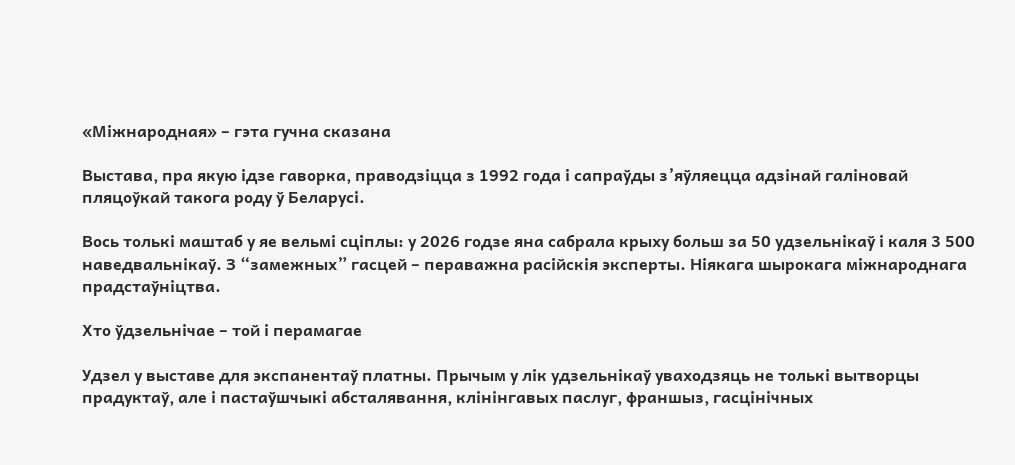«Міжнародная» – гэта гучна сказана

Выстава, пра якую ідзе гаворка, праводзіцца з 1992 года і сапраўды з’яўляецца адзінай галіновай пляцоўкай такога роду ў Беларусі.

Вось толькі маштаб у яе вельмі сціплы: у 2026 годзе яна сабрала крыху больш за 50 удзельнікаў і каля 3 500 наведвальнікаў. З “замежных” гасцей – пераважна расійскія эксперты. Ніякага шырокага міжнароднага прадстаўніцтва.

Хто ўдзельнічае – той і перамагае

Удзел у выставе для экспанентаў платны. Прычым у лік удзельнікаў уваходзяць не толькі вытворцы прадуктаў, але і пастаўшчыкі абсталявання, клінінгавых паслуг, франшыз, гасцінічных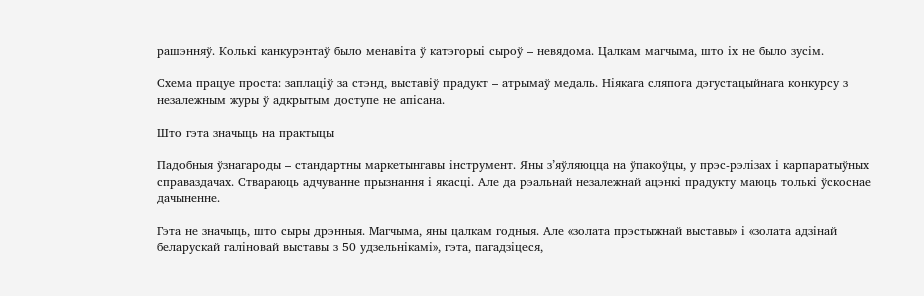рашэнняў. Колькі канкурэнтаў было менавіта ў катэгорыі сыроў – невядома. Цалкам магчыма, што іх не было зусім.

Схема працуе проста: заплаціў за стэнд, выставіў прадукт – атрымаў медаль. Ніякага сляпога дэгустацыйнага конкурсу з незалежным журы ў адкрытым доступе не апісана.

Што гэта значыць на практыцы

Падобныя ўзнагароды – стандартны маркетынгавы інструмент. Яны з’яўляюцца на ўпакоўцы, у прэс-рэлізах і карпаратыўных справаздачах. Ствараюць адчуванне прызнання і якасці. Але да рэальнай незалежнай ацэнкі прадукту маюць толькі ўскоснае дачыненне.

Гэта не значыць, што сыры дрэнныя. Магчыма, яны цалкам годныя. Але «золата прэстыжнай выставы» і «золата адзінай беларускай галіновай выставы з 50 удзельнікамі», гэта, пагадзіцеся,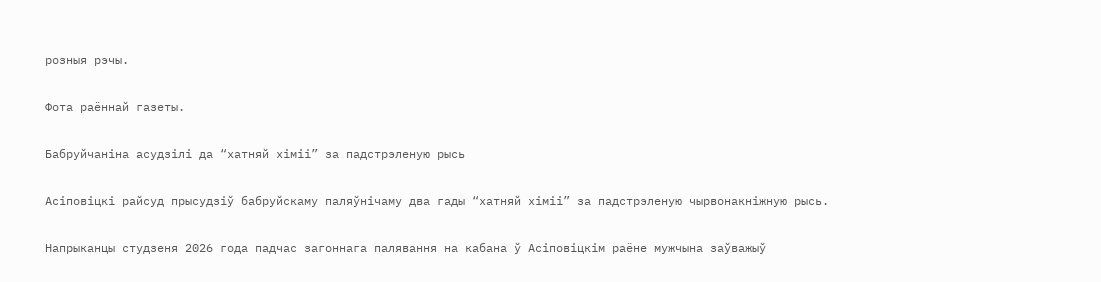розныя рэчы.

Фота раённай газеты.

Бабруйчаніна асудзілі да “хатняй хіміі” за падстрэленую рысь

Асіповіцкі райсуд прысудзіў бабруйскаму паляўнічаму два гады “хатняй хіміі” за падстрэленую чырвонакніжную рысь.

Напрыканцы студзеня 2026 года падчас загоннага палявання на кабана ў Асіповіцкім раёне мужчына заўважыў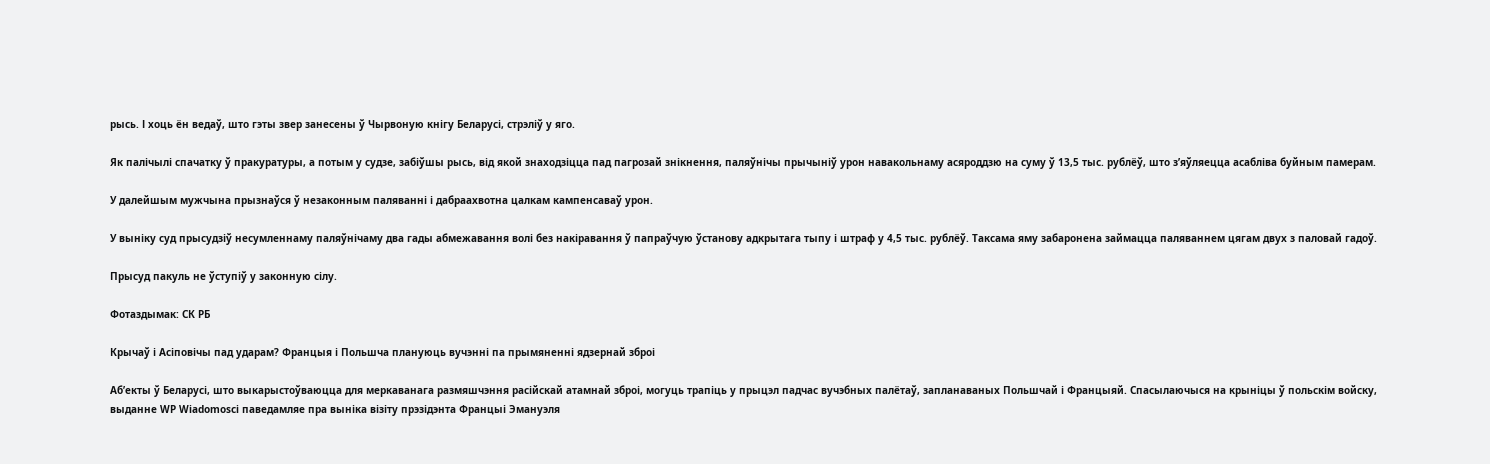рысь. І хоць ён ведаў, што гэты звер занесены ў Чырвоную кнігу Беларусі, стрэліў у яго.

Як палічылі спачатку ў пракуратуры, а потым у судзе, забіўшы рысь, від якой знаходзіцца пад пагрозай знікнення, паляўнічы прычыніў урон навакольнаму асяроддзю на суму ў 13,5 тыс. рублёў, што з’яўляецца асабліва буйным памерам.

У далейшым мужчына прызнаўся ў незаконным паляванні і дабраахвотна цалкам кампенсаваў урон.

У выніку суд прысудзіў несумленнаму паляўнічаму два гады абмежавання волі без накіравання ў папраўчую ўстанову адкрытага тыпу і штраф у 4,5 тыс. рублёў. Таксама яму забаронена займацца паляваннем цягам двух з паловай гадоў.

Прысуд пакуль не ўступіў у законную сілу.

Фотаздымак: СК РБ

Крычаў і Асіповічы пад ударам? Францыя і Польшча плануюць вучэнні па прымяненні ядзернай зброі

Аб’екты ў Беларусі, што выкарыстоўваюцца для меркаванага размяшчэння расійскай атамнай зброі, могуць трапіць у прыцэл падчас вучэбных палётаў, запланаваных Польшчай і Францыяй. Спасылаючыся на крыніцы ў польскім войску, выданне WP Wiadomosci паведамляе пра выніка візіту прэзідэнта Францыі Эмануэля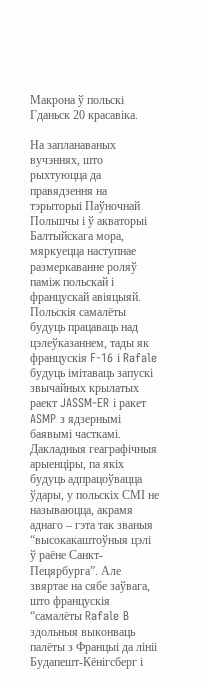Макрона ў польскі Гданьск 20 красавіка.

На запланаваных вучэннях, што рыхтуюцца да правядзення на тэрыторыі Паўночнай Польшчы і ў акваторыі Балтыйскага мора, мяркуецца наступнае размеркаванне роляў паміж польскай і францускай авіяцыяй. Польскія самалёты будуць працаваць над цэлеўказаннем, тады як францускія F-16 і Rafale будуць імітаваць запускі звычайных крылатых раект JASSM-ER і ракет ASMP з ядзернымі баявымі часткамі.
Дакладныя геаграфічныя арыенціры, па якіх будуць адпрацоўвацца ўдары, у польскіх СМІ не называюцца, акрамя аднаго – гэта так званыя “высокакаштоўныя цэлі ў раёне Санкт-Пецярбурга”. Але звяртае на сябе заўвага, што францускія “самалёты Rafale B здольныя выконваць палёты з Францыі да лініі Будапешт-Кёнігсберг і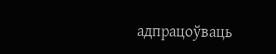адпрацоўваць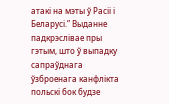атакі на мэты ў Расіі і Беларусі.” Выданне падкрэслівае пры гэтым, што ў выпадку сапраўднага ўзброенага канфлікта польскі бок будзе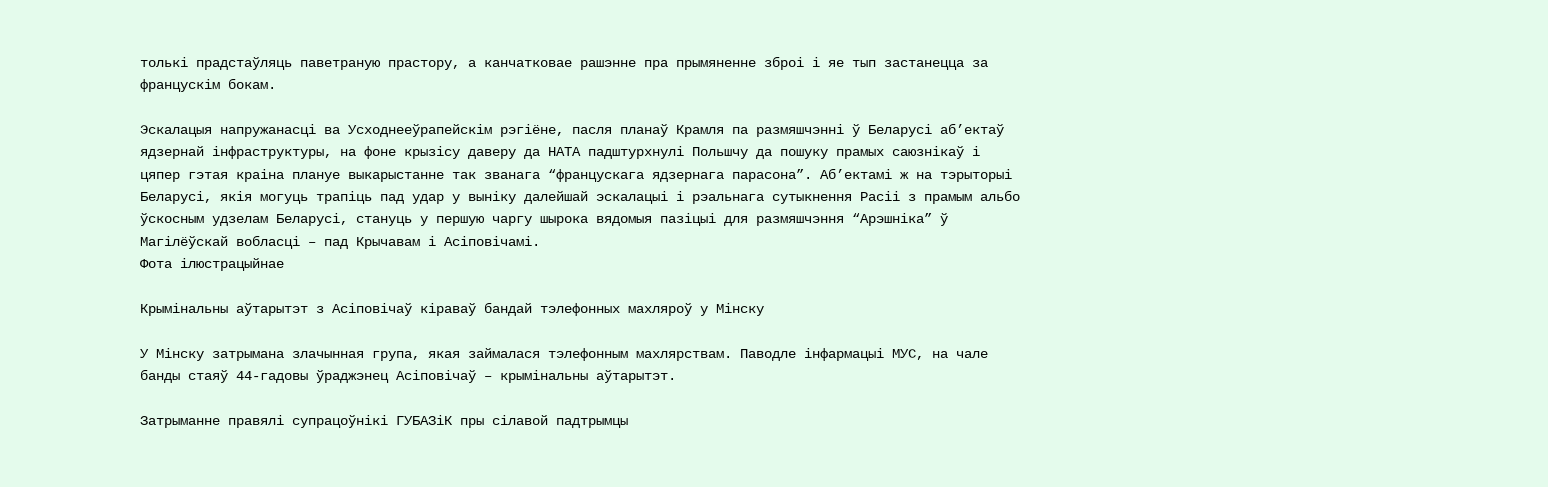толькі прадстаўляць паветраную прастору, а канчатковае рашэнне пра прымяненне зброі і яе тып застанецца за францускім бокам.

Эскалацыя напружанасці ва Усходнееўрапейскім рэгіёне, пасля планаў Крамля па размяшчэнні ў Беларусі аб’ектаў ядзернай інфраструктуры, на фоне крызісу даверу да НАТА падштурхнулі Польшчу да пошуку прамых саюзнікаў і цяпер гэтая краіна плануе выкарыстанне так званага “францускага ядзернага парасона”. Аб’ектамі ж на тэрыторыі Беларусі, якія могуць трапіць пад удар у выніку далейшай эскалацыі і рэальнага сутыкнення Расіі з прамым альбо ўскосным удзелам Беларусі, стануць у першую чаргу шырока вядомыя пазіцыі для размяшчэння “Арэшніка” ў Магілёўскай вобласці – пад Крычавам і Асіповічамі.
Фота ілюстрацыйнае

Крымінальны аўтарытэт з Асіповічаў кіраваў бандай тэлефонных махляроў у Мінску

У Мінску затрымана злачынная група, якая займалася тэлефонным махлярствам. Паводле інфармацыі МУС, на чале банды стаяў 44-гадовы ўраджэнец Асіповічаў – крымінальны аўтарытэт.

Затрыманне правялі супрацоўнікі ГУБАЗіК пры сілавой падтрымцы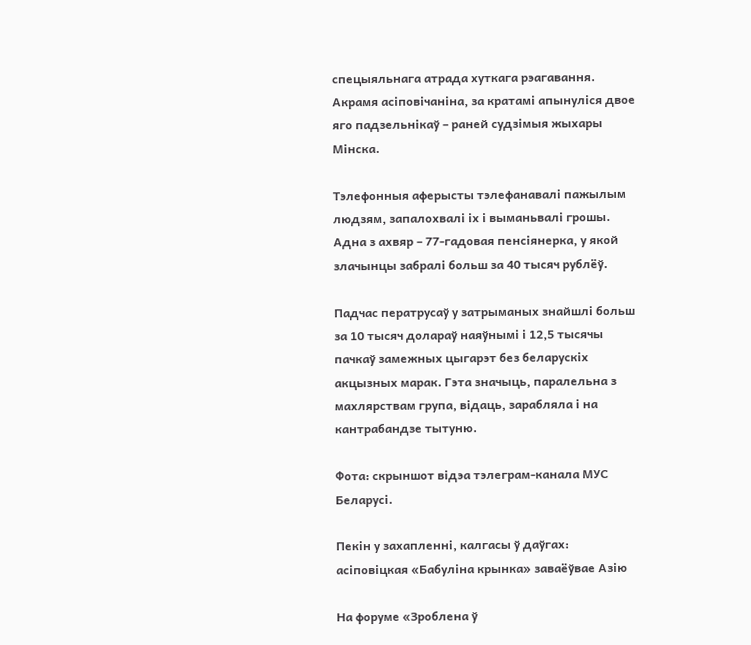спецыяльнага атрада хуткага рэагавання. Акрамя асіповічаніна, за кратамі апынуліся двое яго падзельнікаў – раней судзімыя жыхары Мінска.

Тэлефонныя аферысты тэлефанавалі пажылым людзям, запалохвалі іх і выманьвалі грошы. Адна з ахвяр – 77-гадовая пенсіянерка, у якой злачынцы забралі больш за 40 тысяч рублёў.

Падчас ператрусаў у затрыманых знайшлі больш за 10 тысяч долараў наяўнымі і 12,5 тысячы пачкаў замежных цыгарэт без беларускіх акцызных марак. Гэта значыць, паралельна з махлярствам група, відаць, зарабляла і на кантрабандзе тытуню.

Фота: скрыншот відэа тэлеграм-канала МУС Беларусі.

Пекін у захапленні, калгасы ў даўгах: асіповіцкая «Бабуліна крынка» заваёўвае Азію

На форуме «Зроблена ў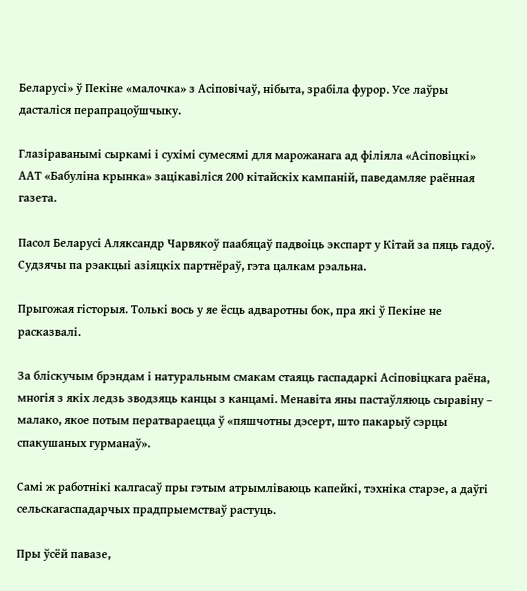Беларусі» ў Пекіне «малочка» з Асіповічаў, нібыта, зрабіла фурор. Усе лаўры дасталіся перапрацоўшчыку.

Глазіраванымі сыркамі і сухімі сумесямі для марожанага ад філіяла «Асіповіцкі» ААТ «Бабуліна крынка» зацікавіліся 200 кітайскіх кампаній, паведамляе раённая газета.

Пасол Беларусі Аляксандр Чарвякоў паабяцаў падвоіць экспарт у Кітай за пяць гадоў. Судзячы па рэакцыі азіяцкіх партнёраў, гэта цалкам рэальна.

Прыгожая гісторыя. Толькі вось у яе ёсць адваротны бок, пра які ў Пекіне не расказвалі.

За бліскучым брэндам і натуральным смакам стаяць гаспадаркі Асіповіцкага раёна, многія з якіх ледзь зводзяць канцы з канцамі. Менавіта яны пастаўляюць сыравіну – малако, якое потым ператвараецца ў «пяшчотны дэсерт, што пакарыў сэрцы спакушаных гурманаў».

Самі ж работнікі калгасаў пры гэтым атрымліваюць капейкі, тэхніка старэе, а даўгі сельскагаспадарчых прадпрыемстваў растуць.

Пры ўсёй павазе,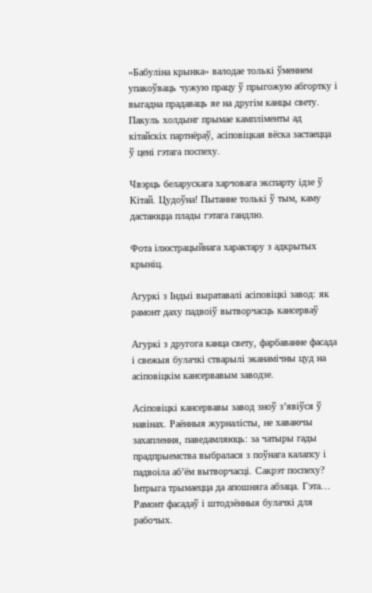«Бабуліна крынка» валодае толькі ўменнем упакоўваць чужую працу ў прыгожую абгортку і выгадна прадаваць яе на другім канцы свету. Пакуль холдынг прымае кампліменты ад кітайскіх партнёраў, асіповіцкая вёска застаецца ў цені гэтага поспеху.

Чвэрць беларускага харчовага экспарту ідзе ў Кітай. Цудоўна! Пытанне толькі ў тым, каму дастаюцца плады гэтага гандлю.

Фота ілюстрацыйнага характару з адкрытых крыніц.

Агуркі з Індыі выратавалі асіповіцкі завод: як рамонт даху падвоіў вытворчасць кансерваў

Агуркі з другога канца свету, фарбаванне фасада і свежыя булачкі стварылі эканамічны цуд на асіповіцкім кансервавым заводзе.

Асіповіцкі кансервавы завод зноў з’явіўся ў навінах. Раённыя журналісты, не хаваючы захаплення, паведамляюць: за чатыры гады прадпрыемства выбралася з поўнага калапсу і падвоіла аб’ём вытворчасці. Сакрэт поспеху? Інтрыга трымаецца да апошняга абзаца. Гэта… Рамонт фасадаў і штодзённыя булачкі для рабочых.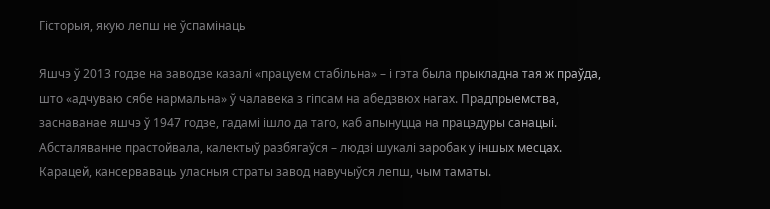Гісторыя, якую лепш не ўспамінаць

Яшчэ ў 2013 годзе на заводзе казалі «працуем стабільна» – і гэта была прыкладна тая ж праўда, што «адчуваю сябе нармальна» ў чалавека з гіпсам на абедзвюх нагах. Прадпрыемства, заснаванае яшчэ ў 1947 годзе, гадамі ішло да таго, каб апынуцца на працэдуры санацыі. Абсталяванне прастойвала, калектыў разбягаўся – людзі шукалі заробак у іншых месцах. Карацей, кансерваваць уласныя страты завод навучыўся лепш, чым таматы.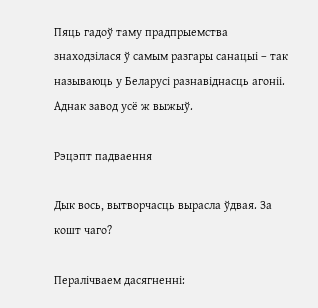Пяць гадоў таму прадпрыемства знаходзілася ў самым разгары санацыі – так называюць у Беларусі разнавіднасць агоніі. Аднак завод усё ж выжыў.

Рэцэпт падваення

Дык вось, вытворчасць вырасла ўдвая. За кошт чаго?

Пералічваем дасягненні: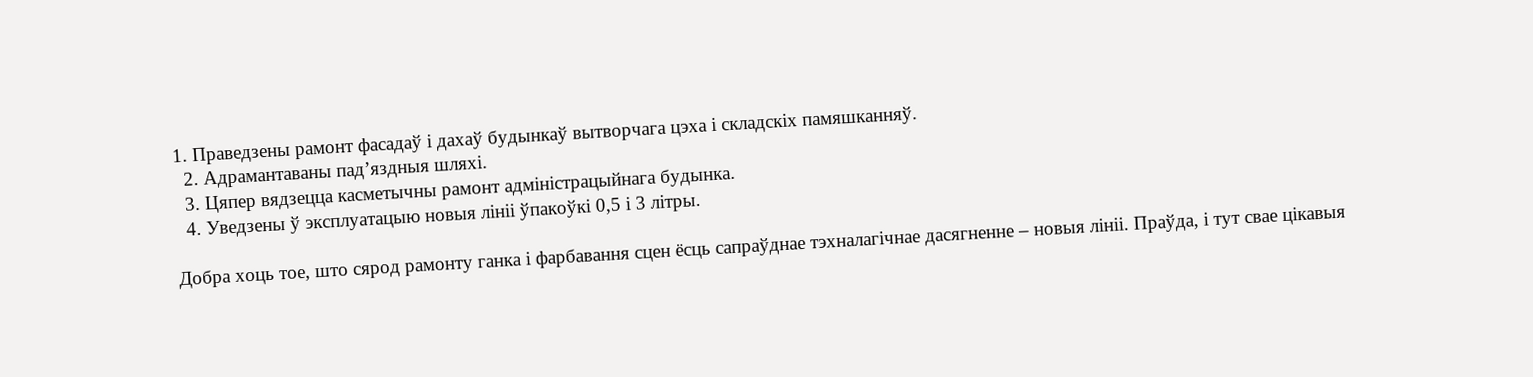1. Праведзены рамонт фасадаў і дахаў будынкаў вытворчага цэха і складскіх памяшканняў.
  2. Адрамантаваны пад’яздныя шляхі.
  3. Цяпер вядзецца касметычны рамонт адміністрацыйнага будынка.
  4. Уведзены ў эксплуатацыю новыя лініі ўпакоўкі 0,5 і 3 літры.

Добра хоць тое, што сярод рамонту ганка і фарбавання сцен ёсць сапраўднае тэхналагічнае дасягненне – новыя лініі. Праўда, і тут свае цікавыя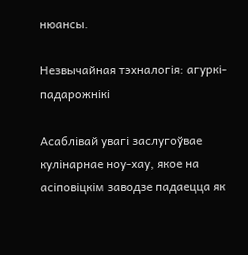нюансы.

Незвычайная тэхналогія: агуркі-падарожнікі

Асаблівай увагі заслугоўвае кулінарнае ноу-хау, якое на асіповіцкім заводзе падаецца як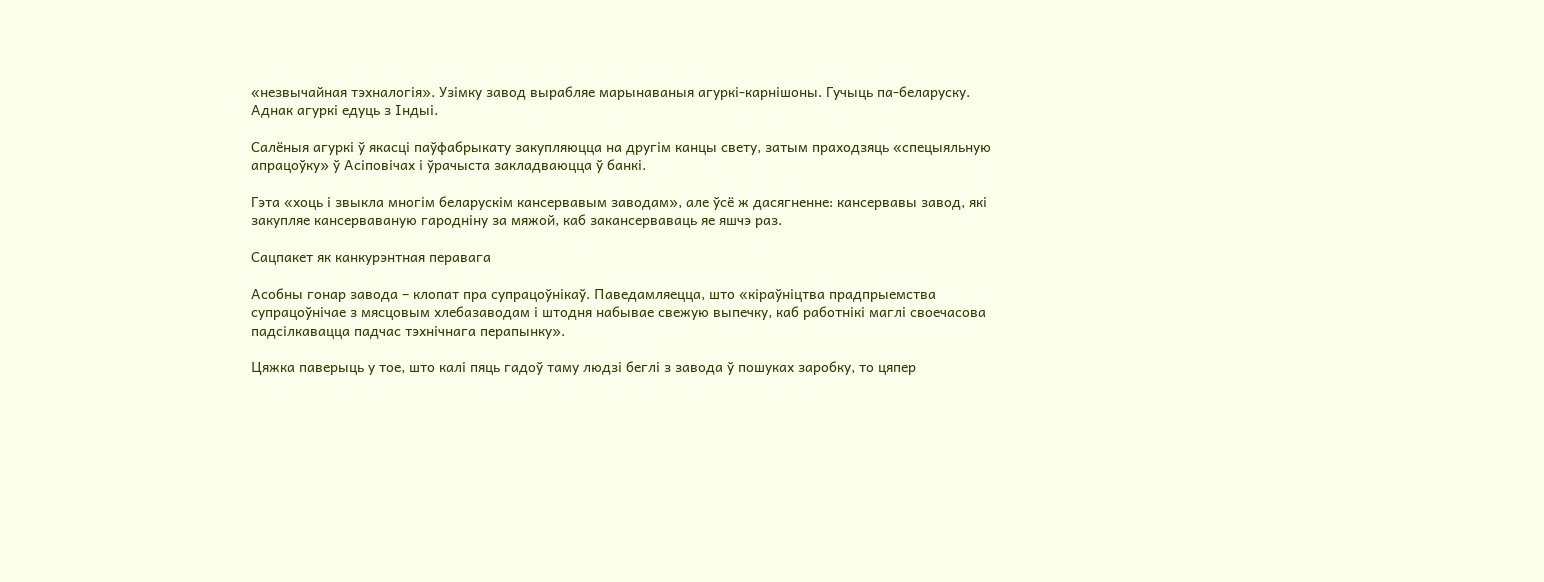«незвычайная тэхналогія». Узімку завод вырабляе марынаваныя агуркі-карнішоны. Гучыць па-беларуску. Аднак агуркі едуць з Індыі.

Салёныя агуркі ў якасці паўфабрыкату закупляюцца на другім канцы свету, затым праходзяць «спецыяльную апрацоўку» ў Асіповічах і ўрачыста закладваюцца ў банкі.

Гэта «хоць і звыкла многім беларускім кансервавым заводам», але ўсё ж дасягненне: кансервавы завод, які закупляе кансерваваную гародніну за мяжой, каб закансерваваць яе яшчэ раз.

Сацпакет як канкурэнтная перавага

Асобны гонар завода – клопат пра супрацоўнікаў. Паведамляецца, што «кіраўніцтва прадпрыемства супрацоўнічае з мясцовым хлебазаводам і штодня набывае свежую выпечку, каб работнікі маглі своечасова падсілкавацца падчас тэхнічнага перапынку».

Цяжка паверыць у тое, што калі пяць гадоў таму людзі беглі з завода ў пошуках заробку, то цяпер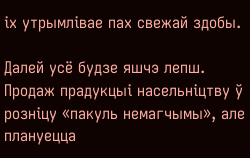іх утрымлівае пах свежай здобы.

Далей усё будзе яшчэ лепш. Продаж прадукцыі насельніцтву ў розніцу «пакуль немагчымы», але плануецца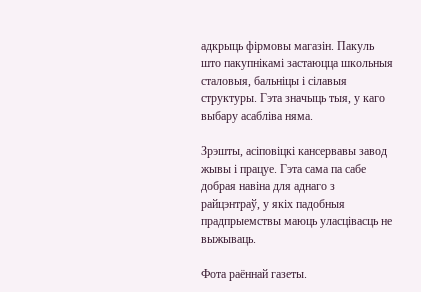адкрыць фірмовы магазін. Пакуль што пакупнікамі застаюцца школьныя сталовыя, бальніцы і сілавыя структуры. Гэта значыць тыя, у каго выбару асабліва няма.

Зрэшты, асіповіцкі кансервавы завод жывы і працуе. Гэта сама па сабе добрая навіна для аднаго з райцэнтраў, у якіх падобныя прадпрыемствы маюць уласцівасць не выжываць.

Фота раённай газеты.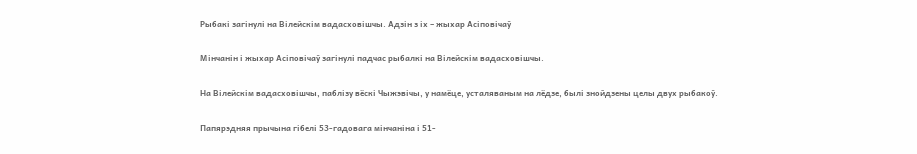Рыбакі загінулі на Вілейскім вадасховішчы. Адзін з іх – жыхар Асіповічаў

Мінчанін і жыхар Асіповічаў загінулі падчас рыбалкі на Вілейскім вадасховішчы.

На Вілейскім вадасховішчы, паблізу вёскі Чыжэвічы, у намёце, усталяваным на лёдзе, былі знойдзены целы двух рыбакоў.

Папярэдняя прычына гібелі 53-гадовага мінчаніна і 51-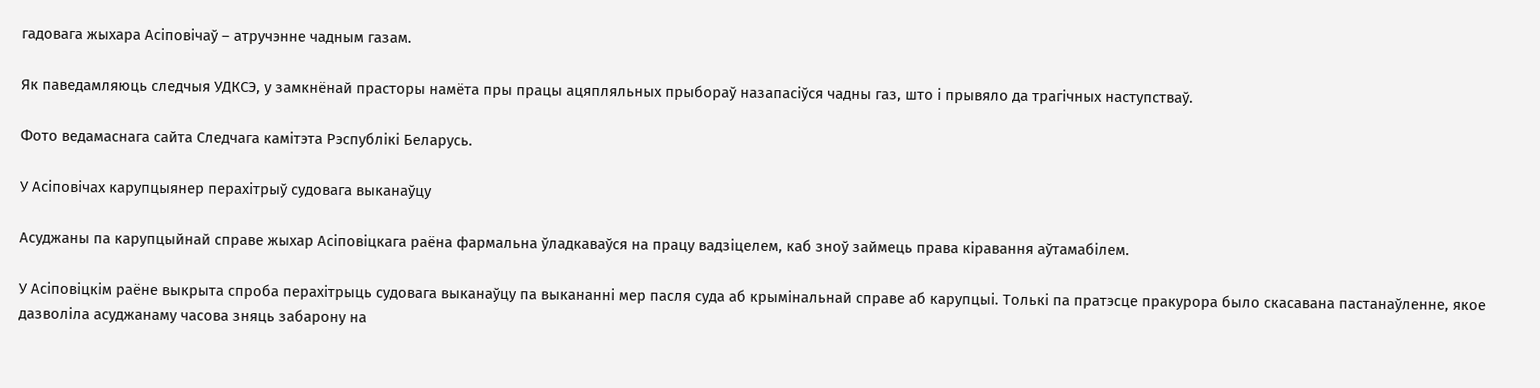гадовага жыхара Асіповічаў – атручэнне чадным газам.

Як паведамляюць следчыя УДКСЭ, у замкнёнай прасторы намёта пры працы ацяпляльных прыбораў назапасіўся чадны газ, што і прывяло да трагічных наступстваў.

Фото ведамаснага сайта Следчага камітэта Рэспублікі Беларусь.

У Асіповічах карупцыянер перахітрыў судовага выканаўцу

Асуджаны па карупцыйнай справе жыхар Асіповіцкага раёна фармальна ўладкаваўся на працу вадзіцелем, каб зноў займець права кіравання аўтамабілем.

У Асіповіцкім раёне выкрыта спроба перахітрыць судовага выканаўцу па выкананні мер пасля суда аб крымінальнай справе аб карупцыі. Толькі па пратэсце пракурора было скасавана пастанаўленне, якое дазволіла асуджанаму часова зняць забарону на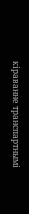кіраванне транспартнымі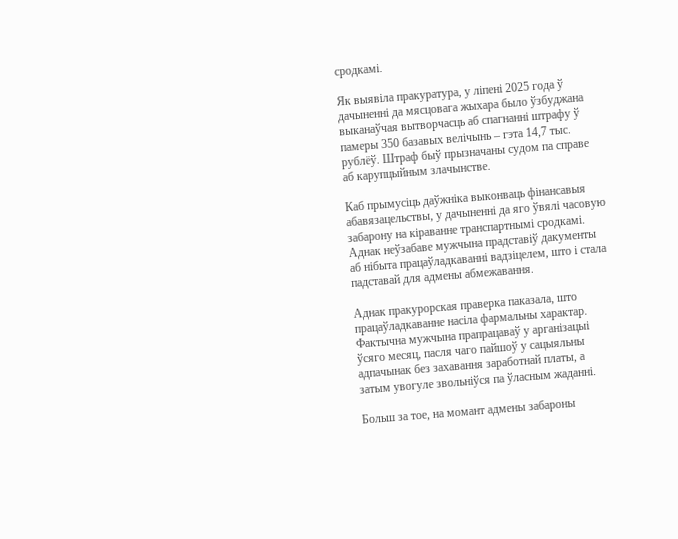сродкамі.

Як выявіла пракуратура, у ліпені 2025 года ў дачыненні да мясцовага жыхара было ўзбуджана выканаўчая вытворчасць аб спагнанні штрафу ў памеры 350 базавых велічынь – гэта 14,7 тыс. рублёў. Штраф быў прызначаны судом па справе аб карупцыйным злачынстве.

Каб прымусіць даўжніка выконваць фінансавыя абавязацельствы, у дачыненні да яго ўвялі часовую забарону на кіраванне транспартнымі сродкамі. Аднак неўзабаве мужчына прадставіў дакументы аб нібыта працаўладкаванні вадзіцелем, што і стала падставай для адмены абмежавання.

Аднак пракурорская праверка паказала, што працаўладкаванне насіла фармальны характар. Фактычна мужчына прапрацаваў у арганізацыі ўсяго месяц, пасля чаго пайшоў у сацыяльны адпачынак без захавання заработнай платы, а затым увогуле звольніўся па ўласным жаданні.

Больш за тое, на момант адмены забароны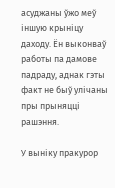асуджаны ўжо меў іншую крыніцу даходу. Ён выконваў работы па дамове падраду, аднак гэты факт не быў улічаны пры прыняцці рашэння.

У выніку пракурор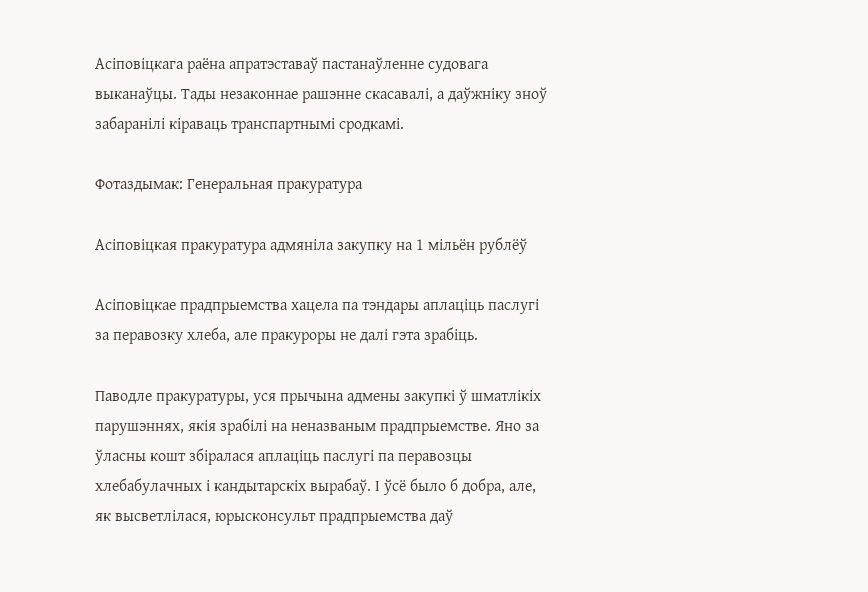Асіповіцкага раёна апратэставаў пастанаўленне судовага выканаўцы. Тады незаконнае рашэнне скасавалі, а даўжніку зноў забаранілі кіраваць транспартнымі сродкамі.

Фотаздымак: Генеральная пракуратура

Асіповіцкая пракуратура адмяніла закупку на 1 мільён рублёў

Асіповіцкае прадпрыемства хацела па тэндары аплаціць паслугі за перавозку хлеба, але пракуроры не далі гэта зрабіць.

Паводле пракуратуры, уся прычына адмены закупкі ў шматлікіх парушэннях, якія зрабілі на неназваным прадпрыемстве. Яно за ўласны кошт збіралася аплаціць паслугі па перавозцы хлебабулачных і кандытарскіх вырабаў. І ўсё было б добра, але, як высветлілася, юрысконсульт прадпрыемства даў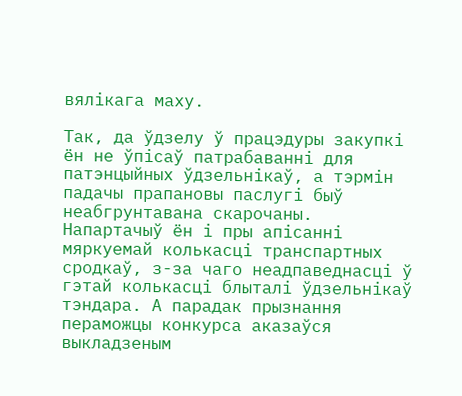вялікага маху.

Так, да ўдзелу ў працэдуры закупкі ён не ўпісаў патрабаванні для патэнцыйных ўдзельнікаў, а тэрмін падачы прапановы паслугі быў неабгрунтавана скарочаны. Напартачыў ён і пры апісанні мяркуемай колькасці транспартных сродкаў, з-за чаго неадпаведнасці ў гэтай колькасці блыталі ўдзельнікаў тэндара. А парадак прызнання пераможцы конкурса аказаўся выкладзеным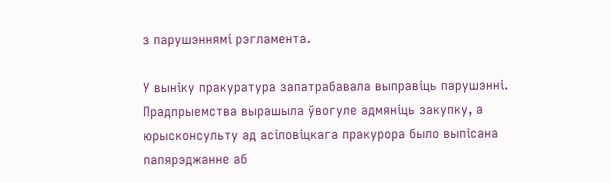з парушэннямі рэгламента.

У выніку пракуратура запатрабавала выправіць парушэнні. Прадпрыемства вырашыла ўвогуле адмяніць закупку, а юрысконсульту ад асіповіцкага пракурора было выпісана папярэджанне аб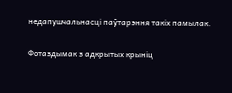недапушчальнасці паўтарэння такіх памылак.

Фотаздымак з адкрытых крыніц